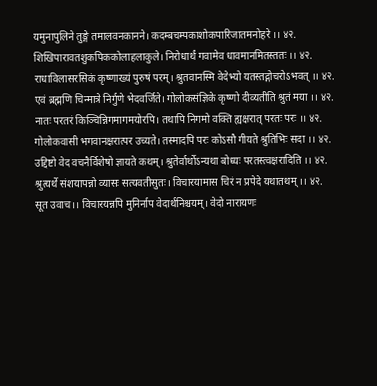यमुनापुलिने तुङ्गे तमालवनकानने। कदम्बचम्पकाशोकपारिजातमनोहरे ।। ४२.
शिखिपारावतशुकपिककोलाहलाकुले। निरोधार्थं गवामेव धावमानमितस्ततः ।। ४२.
राधाविलासरसिकं कृष्णाख्यं पुरुषं परम्। श्रुतवानस्मि वेदेभ्यो यतस्तद्गोचरोऽभवत् ।। ४२.
एवं ब्रह्मणि चिन्मात्रे निर्गुणे भेदवर्जिते। गोलोकसंज्ञिके कृष्णो दीव्यतीति श्रुतं मया ।। ४२.
नातः परतरं किञ्चिन्निगमागमयोरपि। तथापि निगमो वक्ति ह्यक्षरात् परतः परः ।। ४२.
गोलोकवासी भगवानक्षरात्पर उच्यते। तस्मादपि परः कोऽसौ गीयते श्रुतिभिः सदा ।। ४२.
उद्दिष्टो वेद वचनैर्विशेषो ज्ञायते कथम्। श्रुतेर्वार्थोऽन्यथा बोध्यः परतस्त्वक्षरादिति ।। ४२.
श्रुत्यर्थे संशयापन्नो व्यासः सत्यवतीसुतः। विचारयामास चिरं न प्रपेदे यथातथम् ।। ४२.
सूत उवाच।। विचारयन्नपि मुनिर्नाप वेदार्थनिश्चयम्। वेदो नारायणः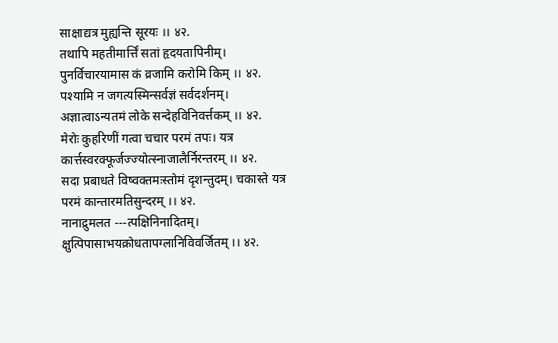साक्षाद्यत्र मुह्यन्ति सूरयः ।। ४२.
तथापि महतीमार्त्तिं सतां हृदयतापिनीम्। पुनर्विचारयामास कं व्रजामि करोमि किम् ।। ४२.
पश्यामि न जगत्यस्मिन्सर्वज्ञं सर्वदर्शनम्। अज्ञात्वाऽन्यतमं लोके सन्देहविनिवर्त्तकम् ।। ४२.
मेरोः कुहरिणीं गत्वा चचार परमं तपः। यत्र कार्त्तस्वरक्फूर्जज्ज्योत्स्नाजालैर्निरन्तरम् ।। ४२.
सदा प्रबाधते विष्वक्तमःस्तोमं दृशन्तुदम्। चकास्ते यत्र परमं कान्तारमतिसुन्दरम् ।। ४२.
नानाद्रुमलत ---त्पक्षिनिनादितम्। क्षुत्पिपासाभयक्रोधतापग्लानिविवर्जितम् ।। ४२.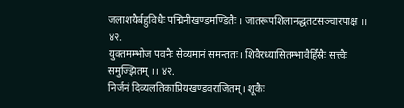जलाशयैर्बहुविधैः पद्मिनीखण्डमण्डितैः । जातरूपशिलानद्धतटसञ्चारपाक्ष ।। ४२.
युक्तमम्भोज पवनैः सेव्यमानं समन्ततः। शिवैरध्यासितम्भावैर्हिंस्रैः सत्त्वैः समुज्झितम् ।। ४२.
निर्जनं दिव्यलतिकाप्रियखण्डवराजितम्। शूकैः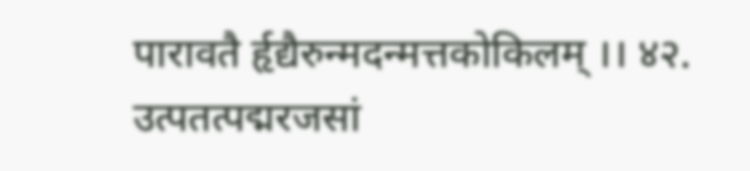पारावतै र्हृद्यैरुन्मदन्मत्तकोकिलम् ।। ४२.
उत्पतत्पद्मरजसां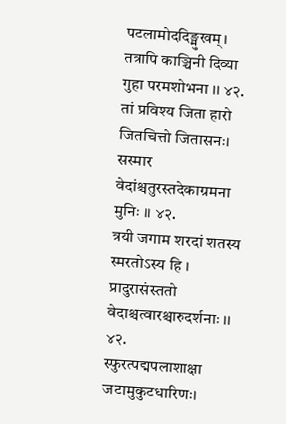पटलामोददिङ्मुखम्। तत्रापि काञ्चिनी दिव्या गुहा परमशोभना ।। ४२.
तां प्रविश्य जिता हारो जितचित्तो जितासनः। सस्मार वेदांश्चतुरस्तदेकाग्रमना मुनिः ।। ४२.
त्रयी जगाम शरदां शतस्य स्मरतोऽस्य हि । प्रादुरासंस्ततो वेदाश्चत्वारश्चारुदर्शनाः ।। ४२.
स्फुरत्पद्मपलाशाक्षा जटामुकुटधारिणः।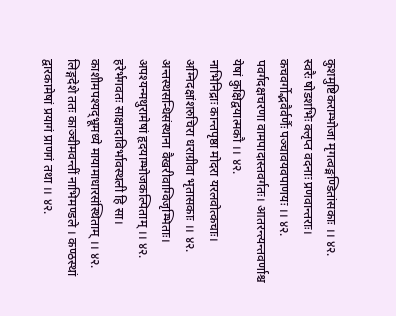कुशमुष्टिकराम्भोजा मृगत्वङ्मण्डितांसकाः ।। ४२.
स्वरैः षोडशभिः क्लृप्त वदनाः प्रणवान्तराः। कचवर्गोद्भवैर्वर्णैः पञ्चावयवपाणयः ।। ४२.
पवर्गदक्षचरणा वामपादास्तवर्गतः। आतरन्त्यन्तवर्णाश्च येषां कुक्षिद्वयात्मकौ ।। ४२.
नाभिनिद्राः कान्तपृष्ठा मोदरा यरलवोत्कचाः। अग्निदक्षांशरुचिरा धराग्रीवा भृतासकाः ।। ४२.
अन्तस्थसन्धिसंस्थाना वैखरीवाग्विजृम्भिताः। अपश्यन्मथुरामेषां हृदयाम्भोजकल्पिताम् ।। ४२.
हरेर्भगवतः साक्षादाविर्भावस्थली हि सा। काशीमपश्यद्भ्रूमध्ये मायामाधारसंस्थिताम् ।। ४२.
लिङ्गदेशे ततः काञ्चीमवन्तीं नाभिमण्डले । कण्ठस्थां द्वारकामेषां प्रयागं प्राणगं तथा ।। ४२.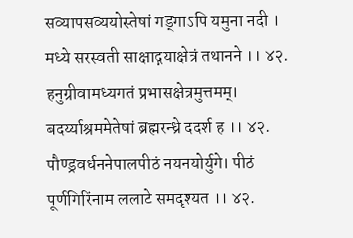सव्यापसव्ययोस्तेषां गड्गाऽपि यमुना नदी । मध्ये सरस्वती साक्षाद्गयाक्षेत्रं तथानने ।। ४२.
हनुग्रीवामध्यगतं प्रभासक्षेत्रमुत्तमम्। बदर्य्याश्रममेतेषां ब्रह्मरन्ध्रे ददर्श ह ।। ४२.
पौण्ड्रवर्धननेपालपीठं नयनयोर्युगे। पीठं पूर्णगिरिंनाम ललाटे समदृश्यत ।। ४२.